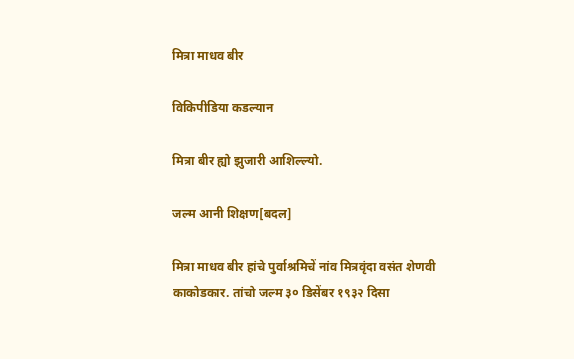मित्रा माधव बीर

विकिपीडिया कडल्यान

मित्रा बीर ह्यो झुजारी आशिल्ल्यो.

जल्म आनी शिक्षण[बदल]

मित्रा माधव बीर हांचे पुर्वाश्रमिचें नांव मित्रवृंदा वसंत शेणवी काकोडकार. तांचो जल्म ३० डिसेंबर १९३२ दिसा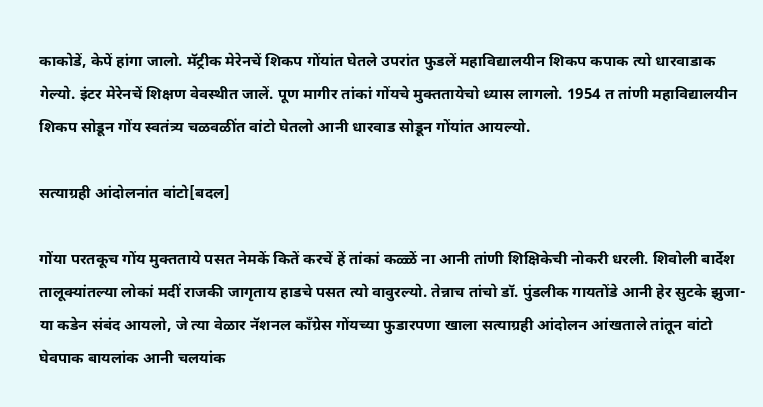काकोडें, केपें हांगा जालो. मॅट्रीक मेरेनचें शिकप गोंयांत घेतले उपरांत फुडलें महाविद्यालयीन शिकप कपाक त्यो धारवाडाक गेल्यो. इंटर मेरेनचें शिक्षण वेवस्थीत जालें. पूण मागीर तांकां गोंयचे मुक्ततायेचो ध्यास लागलो. 1954 त तांणी महाविद्यालयीन शिकप सोडून गोंय स्वतंत्र्य चळवळींत वांटो घेतलो आनी धारवाड सोडून गोंयांत आयल्यो.

सत्याग्रही आंदोलनांत वांटो[बदल]

गोंया परतकूच गोंय मुक्तताये पसत नेमकें कितें करचें हें तांकां कळ्ळें ना आनी तांणी शिक्षिकेची नोकरी धरली. शिवोली बार्देश तालूक्यांतल्या लोकां मदीं राजकी जागृताय हाडचे पसत त्यो वावुरल्यो. तेन्नाच तांचो डॉ. पुंडलीक गायतोंडे आनी हेर सुटके झुजा-या कडेन संबंद आयलो, जे त्या वेळार नॅशनल काँग्रेस गोंयच्या फुडारपणा खाला सत्याग्रही आंदोलन आंखताले तांतून वांटो घेवपाक बायलांक आनी चलयांक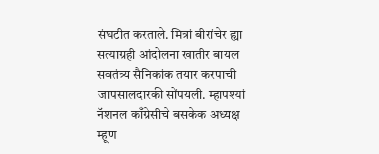संघटीत करताले. मित्रां बीरांचेर ह्या सत्याग्रही आंदोलना खातीर बायल सवतंत्र्य सैनिकांक तयार करपाची जापसालदारकी सोंपयली. म्हापश्यां नॅशनल काँग्रेसीचे बसकेक अध्यक्ष म्हूण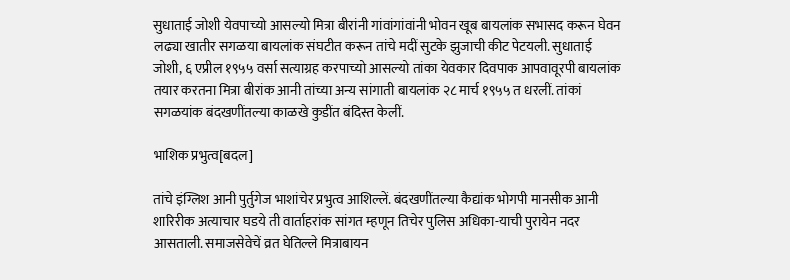सुधाताई जोशी येवपाच्यो आसल्यो मित्रा बीरांनी गांवांगांवांनी भोवन खूब बायलांक सभासद करून घेवन लढ्या खातीर सगळया बायलांक संघटीत करून तांचे मदीं सुटके झुजाची कीट पेटयली. सुधाताई जोशी, ६ एप्रील १९५५ वर्सा सत्याग्रह करपाच्यो आसल्यो तांका येवकार दिवपाक आपवावूरपी बायलांक तयार करतना मित्रा बीरांक आनी तांच्या अन्य सांगाती बायलांक २८ मार्च १९५५ त धरलीं. तांकां सगळयांक बंदखणींतल्या काळखे कुडींत बंदिस्त केलीं.

भाशिक प्रभुत्व[बदल]

तांचे इंग्लिश आनी पुर्तुगेज भाशांचेर प्रभुत्व आशिल्लें. बंदखणींतल्या कैद्यांक भोगपी मानसीक आनी शारिरीक अत्याचार घडये ती वार्ताहरांक सांगत म्हणून तिचेर पुलिस अधिका-याची पुरायेन नदर आसताली. समाजसेवेचें व्रत घेतिल्ले मित्राबायन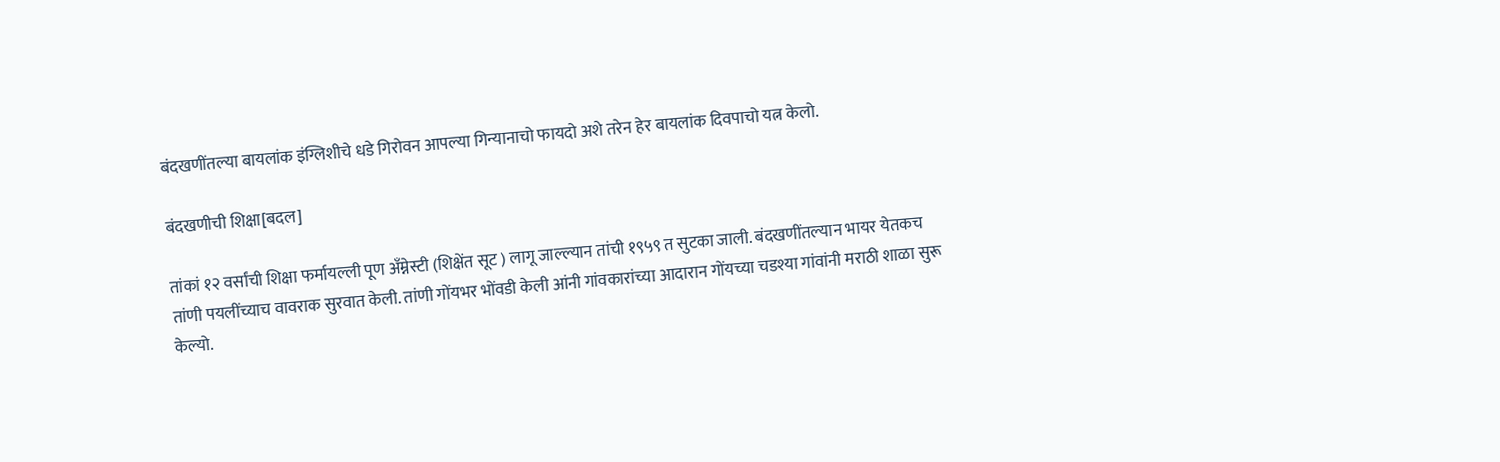बंदखणींतल्या बायलांक इंग्लिशीचे धडे गिरोवन आपल्या गिन्यानाचो फायदो अशे तरेन हेर बायलांक दिवपाचो यत्न केलो.

बंदखणीची शिक्षा[बदल]

तांकां १२ वर्सांची शिक्षा फर्मायल्ली पूण अँम्नेस्टी (शिक्षेंत सूट ) लागू जाल्ल्यान तांची १९५९ त सुटका जाली. बंदखणींतल्यान भायर येतकच तांणी पयलींच्याच वावराक सुरवात केली. तांणी गोंयभर भोंवडी केली आंनी गांवकारांच्या आदारान गोंयच्या चडश्या गांवांनी मराठी शाळा सुरू केल्यो.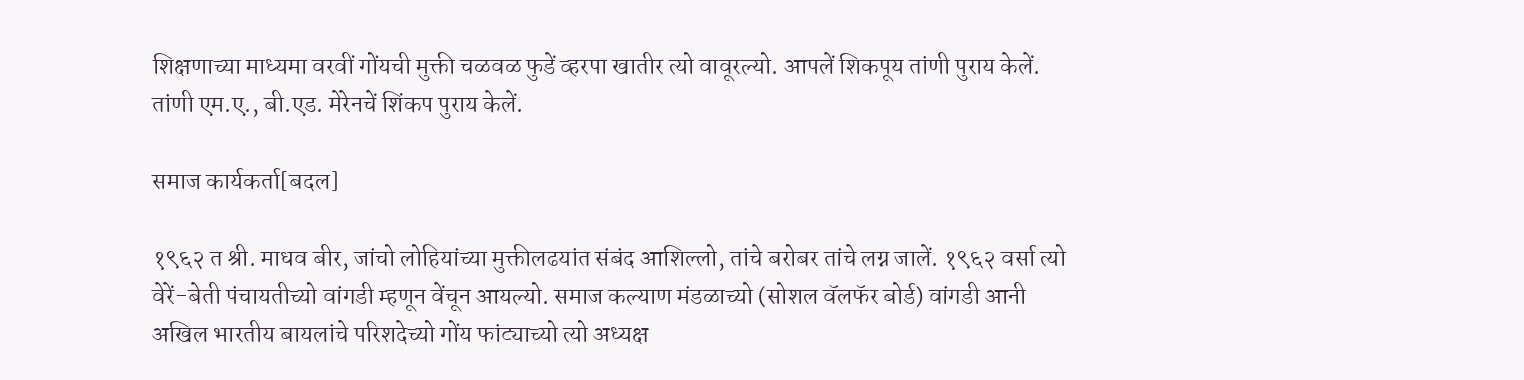शिक्षणाच्या माध्यमा वरवीं गोंयची मुक्ती चळवळ फुडें व्हरपा खातीर त्यो वावूरल्यो. आपलें शिकपूय तांणी पुराय केलें. तांणी एम.ए., बी.एड. मेरेनचें शिंकप पुराय केलें.

समाज कार्यकर्ता[बदल]

१९६२ त श्री. माधव बीर, जांचो लोहियांच्या मुक्तीलढयांत संबंद आशिल्लो, तांचे बरोबर तांचे लग्न जालें. १९६२ वर्सा त्यो वेरें-बेती पंचायतीच्यो वांगडी म्हणून वेंचून आयल्यो. समाज कल्याण मंडळाच्यो (सोशल वॅलफॅर बोर्ड) वांगडी आनी अखिल भारतीय बायलांचे परिशदेच्यो गोंय फांट्याच्यो त्यो अध्यक्ष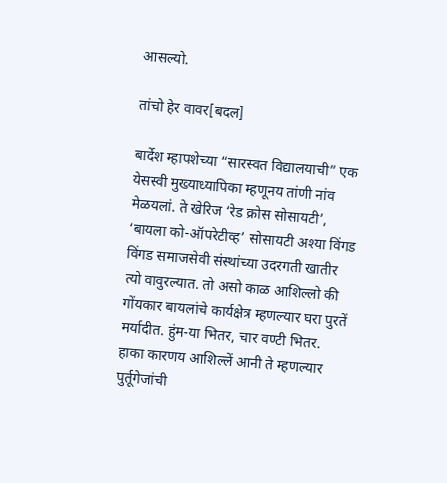आसल्यो.

तांचो हेर वावर[बदल]

बार्देश म्हापशेच्या “सारस्वत विद्यालयाची” एक येसस्वी मुख्याध्यापिका म्हणूनय तांणी नांव मेळयलां. ते खेरिज ‘रेड क्रोस सोसायटी’, ‘बायला को-ऑपरेटीव्ह’ सोसायटी अश्या विंगड विंगड समाजसेवी संस्थांच्या उदरगती खातीर त्यो वावुरल्यात. तो असो काळ आशिल्लो की गोंयकार बायलांचे कार्यक्षेत्र म्हणल्यार घरा पुरतें मर्यादीत. हुंम-या भितर, चार वण्टी भितर. हाका कारणय आशिल्लें आनी ते म्हणल्यार पुर्तूगेजांची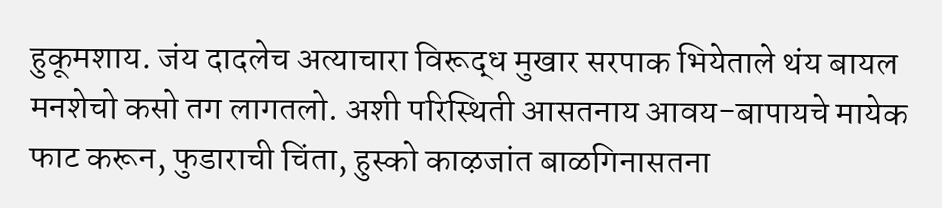हुकूमशाय. जंय दादलेच अत्याचारा विरूद्ध मुखार सरपाक भियेताले थंय बायल मनशेचो कसो तग लागतलो. अशी परिस्थिती आसतनाय आवय-बापायचे मायेक फाट करून, फुडाराची चिंता, हुस्को काऴजांत बाळगिनासतना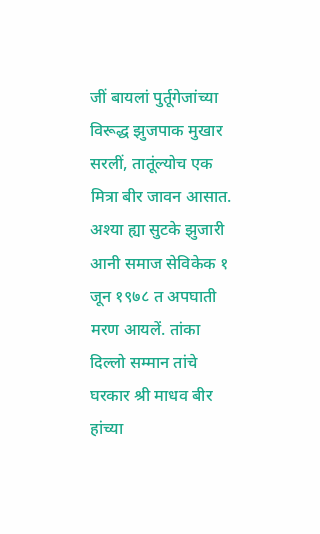जीं बायलां पुर्तूगेजांच्या विरूद्ध झुजपाक मुखार सरलीं, तातूंल्योच एक मित्रा बीर जावन आसात. अश्या ह्या सुटके झुजारी आनी समाज सेविकेक १ जून १९७८ त अपघाती मरण आयलें. तांका दिल्लो सम्मान तांचे घरकार श्री माधव बीर हांच्या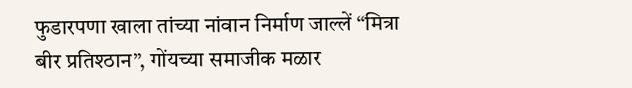फुडारपणा खाला तांच्या नांवान निर्माण जाल्लें “मित्रा बीर प्रतिश्ठान”, गोंयच्या समाजीक मळार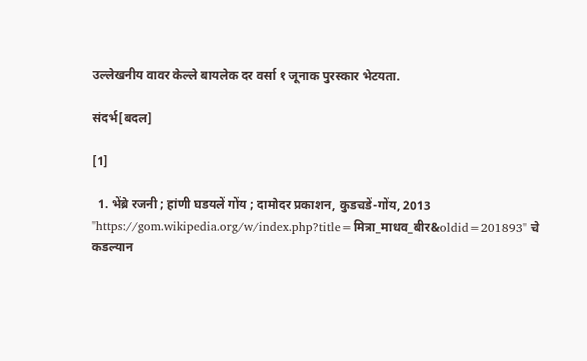उल्लेखनीय वावर केल्ले बायलेक दर वर्सा १ जूनाक पुरस्कार भेटयता.

संदर्भ[बदल]

[1]

  1. भेंब्रे रजनी ; हांणी घडयलें गोंय ; दामोदर प्रकाशन, कुडचडें-गोंय, 2013
"https://gom.wikipedia.org/w/index.php?title=मित्रा_माधव_बीर&oldid=201893" चे कडल्यान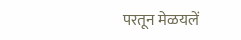परतून मेळयलें